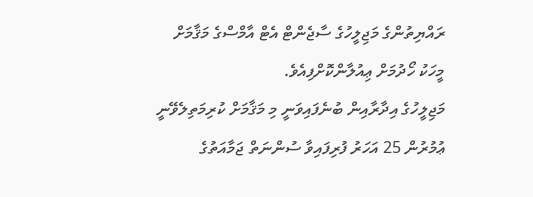ރައްޔިތުންގެ މަޖިލީހުގެ ސާޖެންޓް އެޓް އާމްސްގެ މަޤާމަށް މީހަކު ހޯދުމަށް ޢިއުލާންކޮށްފިއެވެ.
މަޖިލީހުގެ އިދާރާއިން ބުނެފައިވަނީ މި މަޤާމަށް ކުރިމަތިލެވޭނީ ޢުމުރުން 25 އަހަރު ފުރިފައިވާ ސުންނަތް ޖަމާއަތުގެ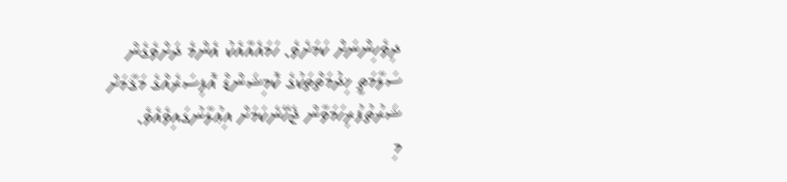ދިވެހިންނަށް ކަމަށެވެ. ހަމައެއާއެކު އެންމެ ދަށްވެގެން ސަލާމަތީ ޚިދުމަތްތަކުގެ ކޮމިޝަންޑް އޮފިސަރެއްގެ މަޤާމަށް ޝަރުތުފުރިހަމަވާން ޖެހޭނެކަމަށް އިޢުލާނުގައިވެއެވެ.
މި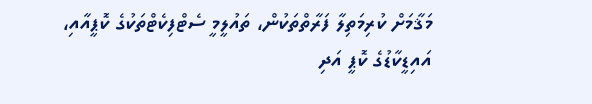މަޤާމަށް ކުރިމަތިލާ ފަރާތްތަކުން، ތައުލީމީ ސެޓްފިކެޓްތަކުގެ ކޮޕީއާއި، އައިޑީކާޑުގެ ކޮޕީ އަދި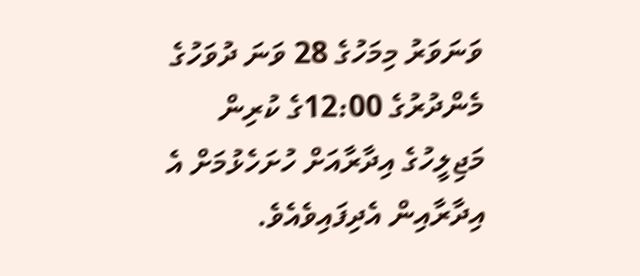ވަނަވަރު މިމަހުގެ 28 ވަނަ ދުވަހުގެ މެންދުރުގެ 12:00ގެ ކުރިން މަޖިލީހުގެ އިދާރާއަށް ހުށަހެޅުމަށް އެ އިދާރާއިން އެދިފައިވެއެވެ.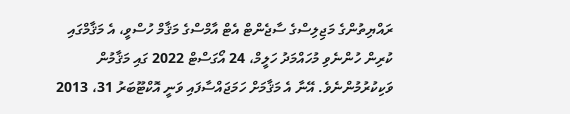ރައްޔިތުންގެ މަޖިލިސްގެ ސާޖެންޓް އެޓް އާމްސްގެ މަޤާމް ހުސްވީ، އެ މަޤާމްގައި ކުރިން ހުންނެވި މުހައްމަދު ހަލީމް، 24 އޯގަސްޓް 2022 ގައި މަޤާމުން ވަކިކުރުމުންނެވެ. އޭނާ އެ މަޤާމަށް ހަމަޖައްސާފައި ވަނީ އޮކްޓޫބަރު 31، 2013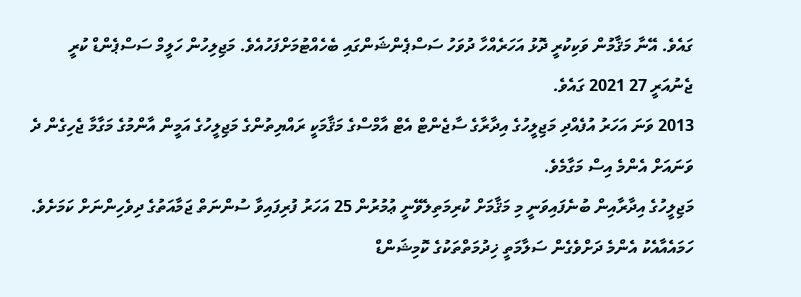ގައެވެ. އޭނާ މަޤާމުން ވަކިކުރީ ދޮޅު އަހަރެއްހާ ދުވަހު ސަސްޕެންޝަންގައި ބެހެއްޓުމަށްފަހުއެވެ. މަޖިލިހުން ހަލީމް ސަސްޕެންޑް ކުރީ ޖެނުއަރީ 27 2021 ގައެވެ.
2013 ވަނަ އަހަރު އުފެއްދި މަޖިލީހުގެ އިދާރާގެ ސާޖެންޓް އެޓް އާމްސްގެ މަޤާމަކީ ރައްޔިތުންގެ މަޖިލީހުގެ އަމީން އާންމުގެ މަގާމާ ޖެހިގެން ދެ ވަނައަށް އެންމެ އިސް މަގާމެވެ.
މަޖިލީހުގެ އިދާރާއިން ބުނެފައިވަނީ މި މަޤާމަށް ކުރިމަތިލެވޭނީ ޢުމުރުން 25 އަހަރު ފުރިފައިވާ ސުންނަތް ޖަމާއަތުގެ ދިވެހިންނަށް ކަމަށެވެ. ހަމައެއާއެކު އެންމެ ދަށްވެގެން ސަލާމަތީ ޚިދުމަތްތަކުގެ ކޮމިޝަންޑް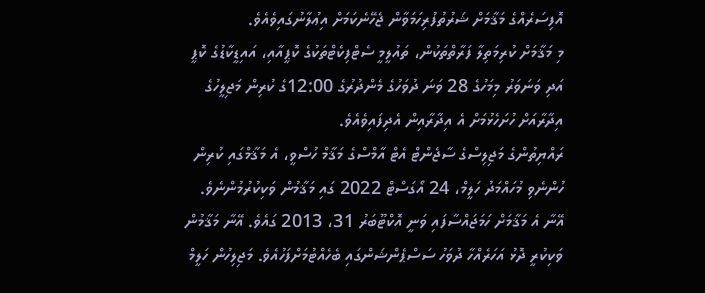އޮފިސަރެއްގެ މަޤާމަށް ޝަރުތުފުރިހަމަވާން ޖެހޭނެކަމަށް އިޢުލާނުގައިވެއެވެ.
މި މަޤާމަށް ކުރިމަތިލާ ފަރާތްތަކުން، ތައުލީމީ ސެޓްފިކެޓްތަކުގެ ކޮޕީއާއި، އައިޑީކާޑުގެ ކޮޕީ އަދި ވަނަވަރު މިމަހުގެ 28 ވަނަ ދުވަހުގެ މެންދުރުގެ 12:00ގެ ކުރިން މަޖިލީހުގެ އިދާރާއަށް ހުށަހެޅުމަށް އެ އިދާރާއިން އެދިފައިވެއެވެ.
ރައްޔިތުންގެ މަޖިލިސްގެ ސާޖެންޓް އެޓް އާމްސްގެ މަޤާމް ހުސްވީ، އެ މަޤާމްގައި ކުރިން ހުންނެވި މުހައްމަދު ހަލީމް، 24 އޯގަސްޓް 2022 ގައި މަޤާމުން ވަކިކުރުމުންނެވެ. އޭނާ އެ މަޤާމަށް ހަމަޖައްސާފައި ވަނީ އޮކްޓޫބަރު 31، 2013 ގައެވެ. އޭނާ މަޤާމުން ވަކިކުރީ ދޮޅު އަހަރެއްހާ ދުވަހު ސަސްޕެންޝަންގައި ބެހެއްޓުމަށްފަހުއެވެ. މަޖިލިހުން ހަލީމް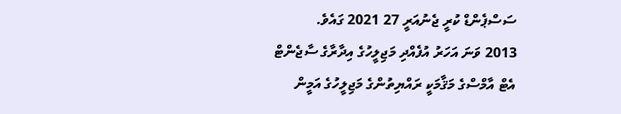ސަސްޕެންޑް ކުރީ ޖެނުއަރީ 27 2021 ގައެވެ.
2013 ވަނަ އަހަރު އުފެއްދި މަޖިލީހުގެ އިދާރާގެ ސާޖެންޓް އެޓް އާމްސްގެ މަޤާމަކީ ރައްޔިތުންގެ މަޖިލީހުގެ އަމީން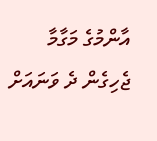އާންމުގެ މަގާމާ ޖެހިގެން ދެ ވަނައަށް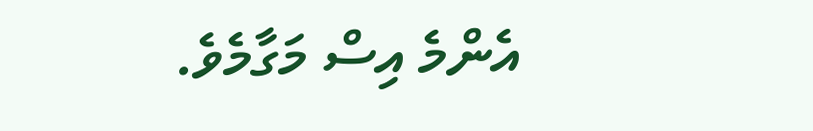އެންމެ އިސް މަގާމެވެ.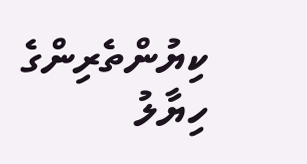ކިޔުންތެރިންގެ ހިޔާލު